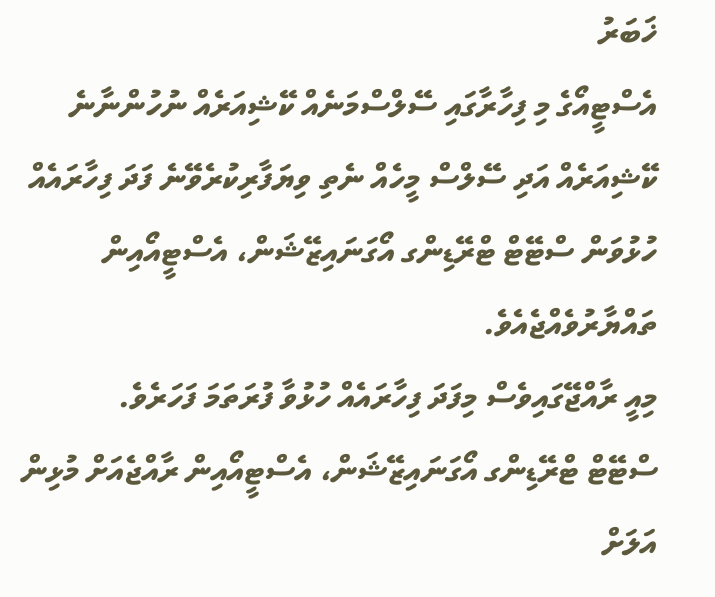ޚަބަރު
އެސްޓީއޯގެ މި ފިހާރާގައި ސޭލްސްމަނެއް ކޭޝިއަރެއް ނުހުންނާނެ
ކޭޝިއަރެއް އަދި ސޭލްސް މީހެއް ނެތި ވިޔަފާރިކުރެވޭނެ ފަދަ ފިހާރައެއް ހުޅުވަން ސްޓޭޓް ޓްރޭޑިންގ އޯގަނައިޒޭޝަން، އެސްޓީއޯއިން ތައްޔާރުވެއްޖެއެވެ.
މިއީ ރާއްޖޭގައިވެސް މިފަދަ ފިހާރައެއް ހުޅުވާ ފުރަތަމަ ފަހަރެވެ.
ސްޓޭޓް ޓްރޭޑިންގ އޯގަނައިޒޭޝަން، އެސްޓީއޯއިން ރާއްޖެއަށް މުޅިން އަލަށް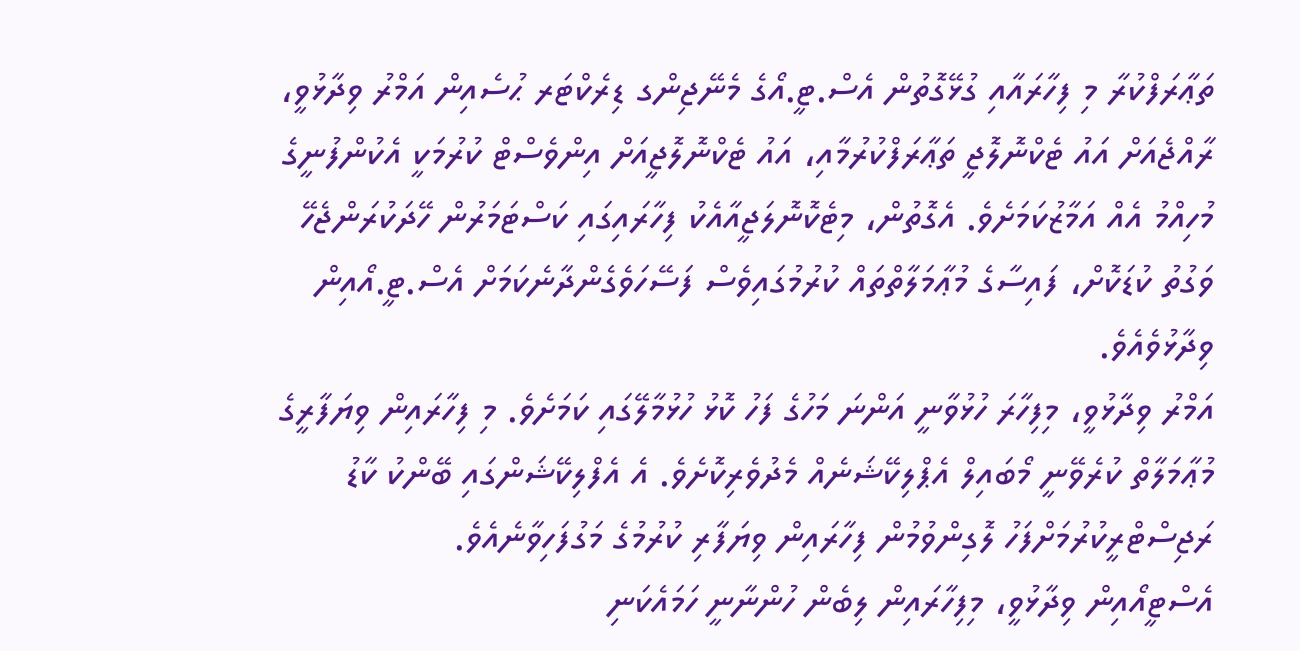ތަޢާރަފްކުރާ މި ފިހާރައާއި ގުޅޭގޮތުން އެސް.ޓީ.އޯގެ މެނޭޖިންގ ޑިރެކްޓަރ ޙުސެއިން އަމްރު ވިދާޅުވީ، ރާއްޖެއަށް އައު ޓެކްނޮލޮޖީ ތަޢާރަފްކުރުމާއި، އައު ޓެކްނޮލޮޖީއަށް އިންވެސްޓް ކުރުމަކީ އެކުންފުނީގެ މުހިއްމު އެއް އަމާޒުކަމަށެވެ. އެގޮތުން، މިޓެކޮނޮލަޖީއާއެކު ފިހާރައިގައި ކަސްޓަމަރުން ހޭދަކުރަންޖެހޭ ވަގުތު ކުޑަކޮށް، ފައިސާގެ މުޢާމަލާތްތައް ކުރުމުގައިވެސް ފަސޭހަވެގެންދާނެކަމަށް އެސް.ޓީ.އޯއިން ވިދާޅުވެއެވެ.
އަމްރު ވިދާޅުވީ، މިފިހާރަ ހުޅުވާނީ އަންނަ މަހުގެ ފަހު ކޮޅު ހުޅުމާލޭގައި ކަމަށެވެ. މި ފިހާރައިން ވިޔަފާރީގެ މުޢާމަލާތް ކުރެވޭނީ މޯބައިލް އެޕްލިކޭޝަނެއް މެދުވެރިކޮށެވެ. އެ އެފްލިކޭޝަންގައި ބޭންކު ކާޑު ރަޖިސްޓްރީކުރުމަށްފަހު ލޮގިންވުމުން ފިހާރައިން ވިޔަފާރި ކުރުމުގެ މަގުފަހިވާނެއެވެ.
އެސްޓީއޯއިން ވިދާޅުވީ، މިފިހާރައިން ލިބެން ހުންނާނީ ހަމައެކަނި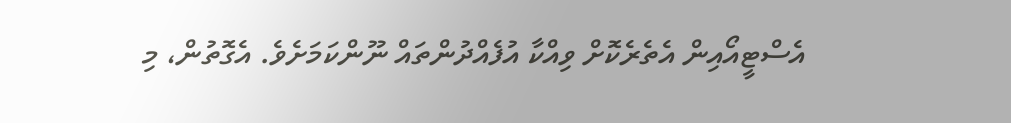އެސްޓީއޯއިން އެތެރެކޮށް ވިއްކާ އުފެއްދުންތައް ނޫންކަމަށެވެ. އެގޮތުން، މި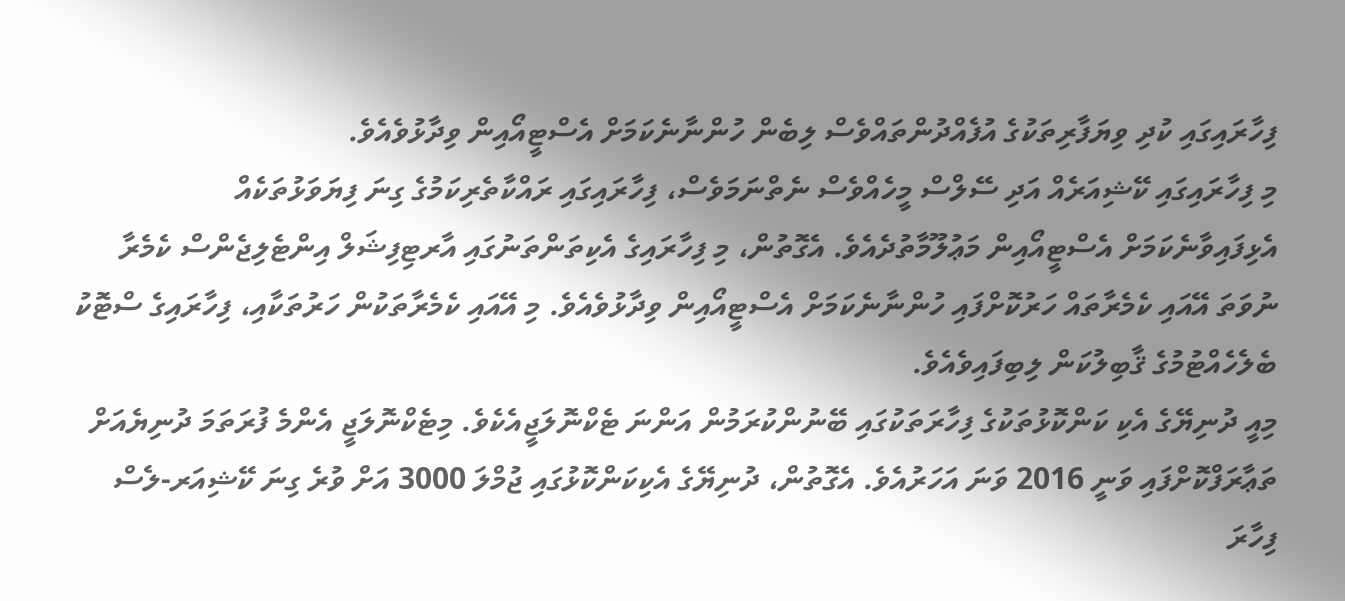ފިހާރައިގައި ކުދި ވިޔަފާރިތަކުގެ އުފެއްދުންތައްވެސް ލިބެން ހުންނާނެކަމަށް އެސްޓީއޯއިން ވިދާޅުވެއެވެ.
މި ފިހާރައިގައި ކޭޝިއަރެއް އަދި ސޭލްސް މީހެއްވެސް ނެތްނަމަވެސް، ފިހާރައިގައި ރައްކާތެރިކަމުގެ ގިނަ ފިޔަވަޅުތަކެއް އެޅިފައިވާނެކަމަށް އެސްޓީއޯއިން މަޢުލޫމާތުދެއެވެ. އެގޮތުން، މި ފިހާރައިގެ އެކިތަންތަނުގައި އާރޓިފިޝަލް އިންޓެލިޖެންސް ކެމެރާ ނުވަތަ އޭއައި ކެމެރާތައް ހަރުކޮށްފައި ހުންނާނެކަމަށް އެސްޓީއޯއިން ވިދާޅުވެއެވެ. މި އޭއައި ކެމެރާތަކުން ހަރުތަކާއި، ފިހާރައިގެ ސްޓޮކު ބެލެހެއްޓުމުގެ ޤާބިލުކަން ލިބިފައިވެއެވެ.
މިއީ ދުނިޔޭގެ އެކި ކަންކޮޅުތަކުގެ ފިހާރަތަކުގައި ބޭނުންކުރަމުން އަންނަ ޓެކްނޮލަޖީއެކެވެ. މިޓެކްނޮލަޖީ އެންމެ ފުރަތަމަ ދުނިޔެއަށް ތަޢާރަފްކޮށްފައި ވަނީ 2016 ވަނަ އަހަރުއެވެ. އެގޮތުން، ދުނިޔޭގެ އެކިކަންކޮޅުގައި ޖުމްލަ 3000 އަށް ވުރެ ގިނަ ކޭޝިއަރ-ލެސް ފިހާރަ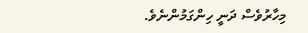މިހާރުވެސް ދަނީ ހިންގަމުންނެވެ.